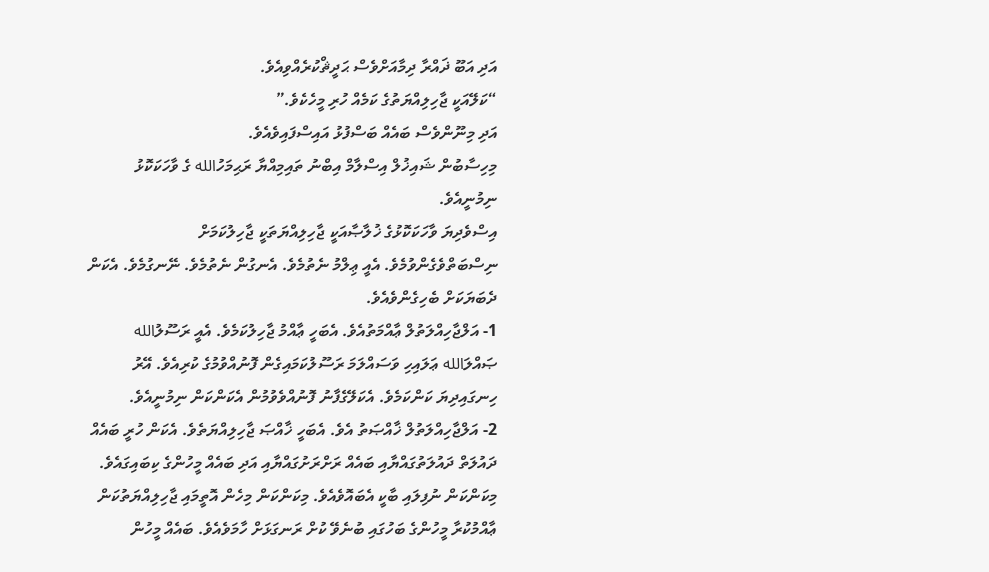އަދި އަބޫ ޛައްރާ ދިމާއަށްވެސް ޙަދީޘްކުރެއްވިއެވެ.
“ކަލޭއަކީ ޖާހިލިއްޔަތުގެ ކަމެއް ހުރި މީހެކެވެ.”
އަދި މިނޫންވެސް ބައެއް ބަސްފުޅު އައިސްފައިވެއެވެ.
މިހިސާބުން ޝައިޚުލް އިސްލާމް އިބްނު ތައިމިއްޔާ ރަޙިމަހުالله ގެ ވާހަކަކޮޅު ނިމުނީއެވެ.
އިސްވެދިޔަ ވާހަކަކޮޅުގެ ޚުލާޞާއަކީ ޖާހިލިއްޔަތަކީ ޖާހިލުކަމަށް ނިސްބަތްވެގެންވުމެވެ. އެއީ ޢިލްމު ނެތުމެވެ. އެނގުން ނެތުމެވެ. ނޭނގުމެވެ. އެކަން ދެބަޔަކަށް ބެހިގެންވެއެވެ.
1- އަލްޖާހިއްލަތުލް ޢާއްމަތުއެވެ. އެބަހީ ޢާއްމު ޖާހިލުކަމެވެ. އެއީ ރަސޫލުالله ޞައްލަالله ޢަލައިހި ވަސައްލަމަ ރަސޫލުކަމައިގެން ފޮނުއްވުމުގެ ކުރިއެވެ. އޭރު ހިނގައިދިޔަ ކަންކަމެވެ. އެކަލޭގެފާނު ފޮނުއްވެވުމުން އެކަންކަން ނިމުނީއެވެ.
2- އަލްޖާހިއްލަތުލް ޚާއްޞަތު އެވެ. އެބަހީ ޚާއްޞަ ޖާހިލިއްޔަތެވެ. އެކަން ހުރީ ބައެއް ދައުލަތް ދައުލަތުގައްޔާއި ބައެއް ރަށްރަށުގައްޔާއި އަދި ބައެއް މީހުންގެ ކިބައިގައެވެ. މިކަންކަން ނުފިލައި ބާކީ އެބައޮވެއެވެ. މިކަންކަން މިހެން އޮތީމައި ޖާހިލިއްޔަތުކަން ޢާއްމުކުރާ މީހުންގެ ބަހުގައި ބުނެވޭ ކުށް ރަނގަޅަށް ހާމަވެއެވެ. ބައެއް މީހުން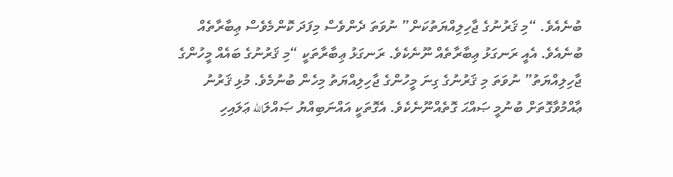ބުނެއެވެ. “މި ޤަރުނުގެ ޖާހިލިއްޔަތުކަން” ނުވަތަ ދެންވެސް މިފަދަ ކޮންމެވެސް ޢިބާރާތެއް ބުނެއެވެ. އެއީ ރަނގަޅު ޢިބާރާތެއް ނޫނެކެވެ. ރަނގަޅު ޢިބާރާތަކީ “މި ޤަރުނުގެ ބައެއް މީހުންގެ ޖާހިލިއްޔަތު” ނުވަތަ މި ޤަރުނުގެ ގިނަ މީހުންގެ ޖާހިލިއްޔަތު މިހެން ބުނުމެވެ. މުޅި ޤަރުނު ޢާއްމުވާގޮތަށް ބުނުމީ ޞައްޙަ ގޮތެއްނޫނެކެވެ. އެގޮތަކީ އައްނަބިއްޔު ޞައްލަالله ޢަލައިހި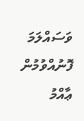ވަސައްލަމަ ފޮނުއްވުމުން ޢާއްމު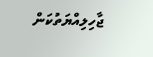ޖާހިލިއްޔަތުކަން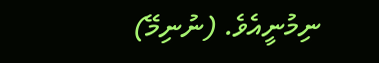ނިމުނީއެވެ. (ނުނިމޭ)